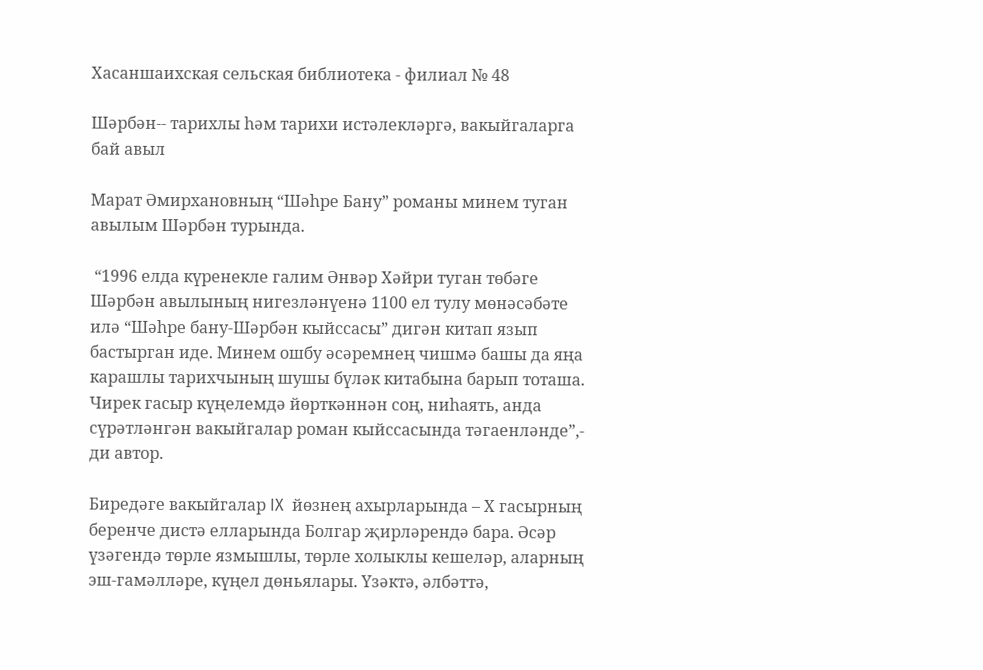Хасаншаихская сельская библиотека - филиал № 48

Шәрбән-- тарихлы һәм тарихи истәлекләргә, вакыйгаларга бай авыл

Марат Әмирхановның “Шәһре Бану” романы минем туган авылым Шәрбән турында.

 “1996 елда күренекле галим Әнвәр Хәйри туган төбәге Шәрбән авылының нигезләнүенә 1100 ел тулу мөнәсәбәте илә “Шәһре бану-Шәрбән кыйссасы” дигән китап язып бастырган иде. Минем ошбу әсәремнең чишмә башы да яңа карашлы тарихчының шушы бүләк китабына барып тоташа. Чирек гасыр күңелемдә йөрткәннән соң, ниһаять, анда сүрәтләнгән вакыйгалар роман кыйссасында тәгаенләнде”,- ди автор.

Биредәге вакыйгалар IX  йөзнең ахырларында – Х гасырның беренче дистә елларында Болгар җирләрендә бара. Әсәр үзәгендә төрле язмышлы, төрле холыклы кешеләр, аларның эш-гамәлләре, күңел дөньялары. Үзәктә, әлбәттә,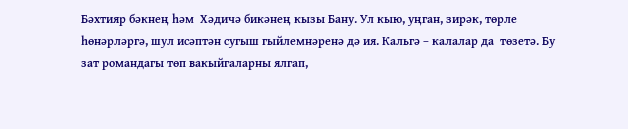Бәхтияр бәкнең һәм  Хәдичә бикәнең кызы Бану. Ул кыю, уңган, зирәк, төрле һөнәрләргә, шул исәптән сугыш гыйлемнәренә дә ия. Кальгә – калалар да  төзетә. Бу зат романдагы төп вакыйгаларны ялгап,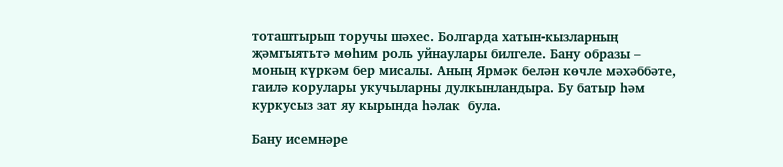тоташтырып торучы шәхес. Болгарда хатын-кызларның җәмгыятьтә мөһим роль уйнаулары билгеле. Бану образы – моның күркәм бер мисалы. Аның Ярмәк белән көчле мәхәббәте, гаилә корулары укучыларны дулкынландыра. Бу батыр һәм куркусыз зат яу кырында һәлак  була.

Бану исемнәре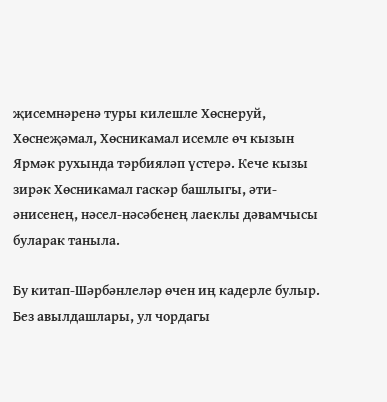җисемнәренә туры килешле Хөснеруй, Хөснеҗәмал, Хөсникамал исемле өч кызын  Ярмәк рухында тәрбияләп үстерә. Кече кызы зирәк Хөсникамал гаскәр башлыгы, әти-әнисенең, нәсел-нәсәбенең лаеклы дәвамчысы буларак таныла.

Бу китап-Шәрбәнлеләр өчен иң кадерле булыр. Без авылдашлары, ул чордагы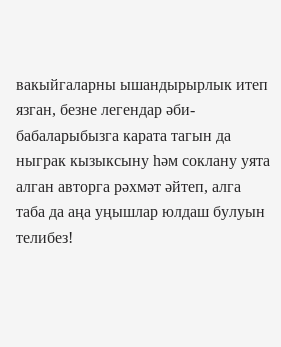вакыйгаларны ышандырырлык итеп язган, безне легендар әби-бабаларыбызга карата тагын да ныграк кызыксыну һәм соклану уята алган авторга рәхмәт әйтеп, алга таба да аңа уңышлар юлдаш булуын телибез!